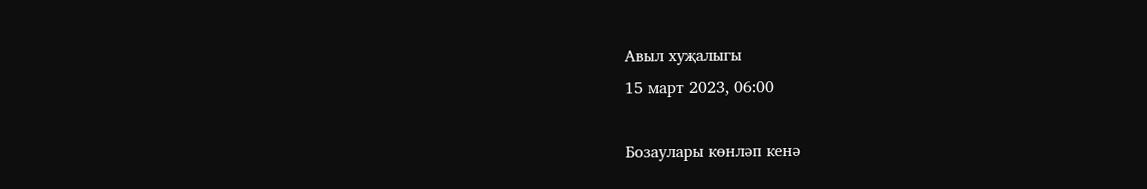Авыл хуҗалыгы
15 март 2023, 06:00

Бозаулары көнләп кенә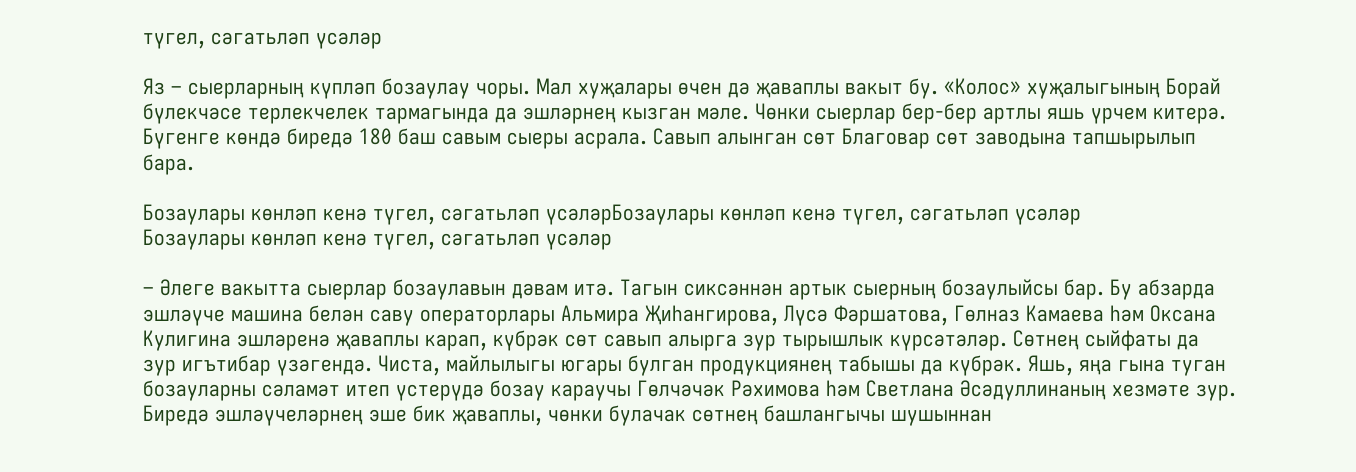түгел, сәгатьләп үсәләр

Яз – сыерларның күпләп бозаулау чоры. Мал хуҗалары өчен дә җаваплы вакыт бу. «Колос» хуҗалыгының Борай бүлекчәсе терлекчелек тармагында да эшләрнең кызган мәле. Чөнки сыерлар бер-бер артлы яшь үрчем китерә. Бүгенге көндә биредә 180 баш савым сыеры асрала. Савып алынган сөт Благовар сөт заводына тапшырылып бара.

Бозаулары көнләп кенә түгел, сәгатьләп үсәләрБозаулары көнләп кенә түгел, сәгатьләп үсәләр
Бозаулары көнләп кенә түгел, сәгатьләп үсәләр

– Әлеге вакытта сыерлар бозаулавын дәвам итә. Тагын сиксәннән артык сыерның бозаулыйсы бар. Бу абзарда эшләүче машина белән саву операторлары Альмира Җиһангирова, Лүсә Фәршатова, Гөлназ Камаева һәм Оксана Кулигина эшләренә җаваплы карап, күбрәк сөт савып алырга зур тырышлык күрсәтәләр. Сөтнең сыйфаты да зур игътибар үзәгендә. Чиста, майлылыгы югары булган продукциянең табышы да күбрәк. Яшь, яңа гына туган бозауларны сәламәт итеп үстерүдә бозау караучы Гөлчәчәк Рәхимова һәм Светлана Әсәдуллинаның хезмәте зур. Биредә эшләүчеләрнең эше бик җаваплы, чөнки булачак сөтнең башлангычы шушыннан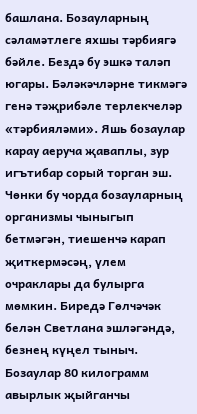башлана. Бозауларның сәламәтлеге яхшы тәрбиягә бәйле. Бездә бу эшкә таләп югары. Бәләкәчләрне тикмәгә генә тәҗрибәле терлекчеләр «тәрбияләми». Яшь бозаулар карау аеруча җаваплы, зур игътибар сорый торган эш. Чөнки бу чорда бозауларның организмы чыныгып бетмәгән, тиешенчә карап җиткермәсәң, үлем очраклары да булырга мөмкин. Биредә Гөлчәчәк белән Светлана эшләгәндә, безнең күңел тыныч. Бозаулар 80 килограмм авырлык җыйганчы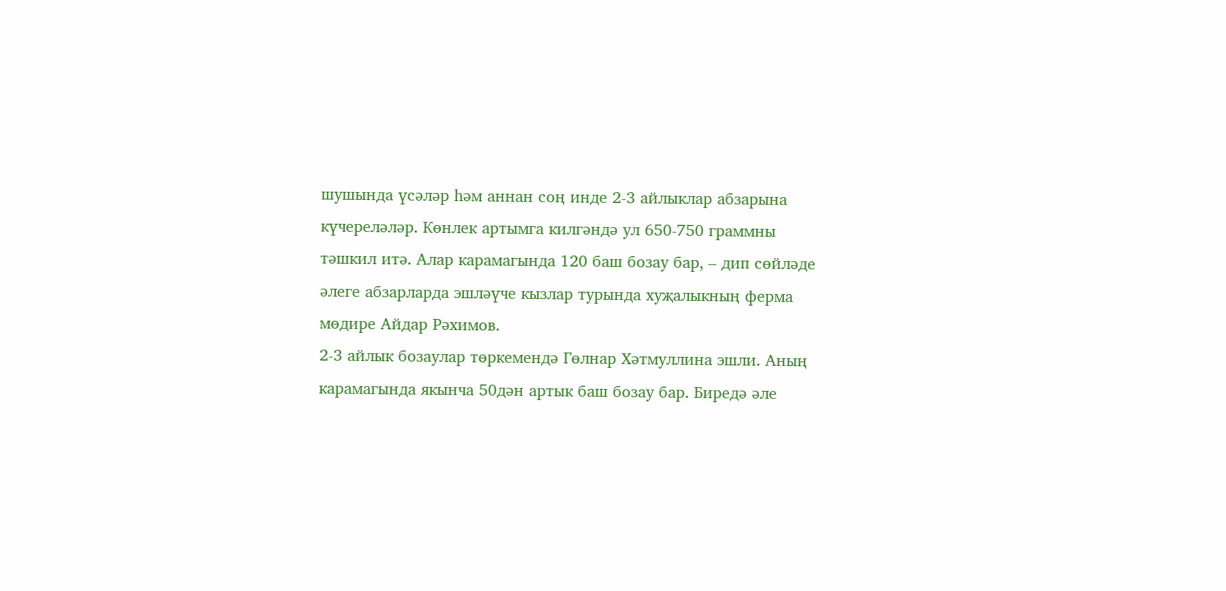шушында үсәләр һәм аннан соң инде 2-3 айлыклар абзарына күчереләләр. Көнлек артымга килгәндә ул 650-750 граммны тәшкил итә. Алар карамагында 120 баш бозау бар, – дип сөйләде әлеге абзарларда эшләүче кызлар турында хуҗалыкның ферма мөдире Айдар Рәхимов.
2-3 айлык бозаулар төркемендә Гөлнар Хәтмуллина эшли. Аның карамагында якынча 50дән артык баш бозау бар. Биредә әле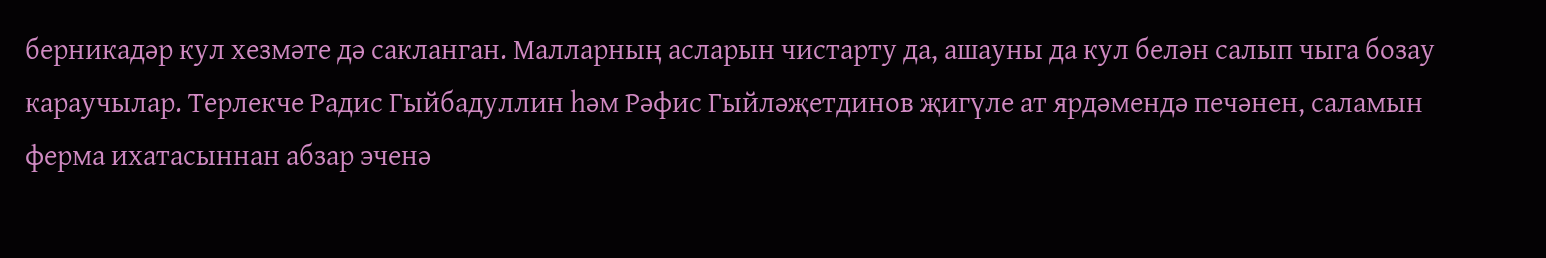берникадәр кул хезмәте дә сакланган. Малларның асларын чистарту да, ашауны да кул белән салып чыга бозау караучылар. Терлекче Радис Гыйбадуллин һәм Рәфис Гыйләҗетдинов җигүле ат ярдәмендә печәнен, саламын ферма ихатасыннан абзар эченә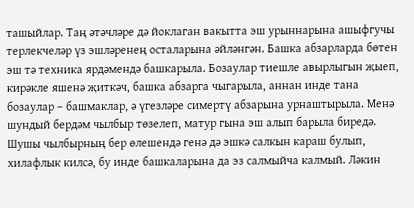ташыйлар. Таң әтәчләре дә йоклаган вакытта эш урыннарына ашыфгучы терлекчеләр үз эшләренең осталарына әйләнгән. Башка абзарларда бөтен эш тә техника ярдәмендә башкарыла. Бозаулар тиешле авырлыгын җыеп, кирәкле яшенә җиткәч, башка абзарга чыгарыла, аннан инде тана бозаулар – башмаклар, ә үгезләре симертү абзарына урнаштырыла. Менә шундый бердәм чылбыр төзелеп, матур гына эш алып барыла биредә. Шушы чылбырның бер өлешендә генә дә эшкә салкын караш булып, хилафлык килсә, бу инде башкаларына да эз салмыйча калмый. Ләкин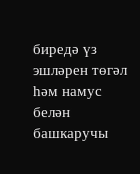биредә үз эшләрен төгәл һәм намус белән башкаручы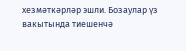хезмәткәрләр эшли. Бозаулар үз вакытында тиешенчә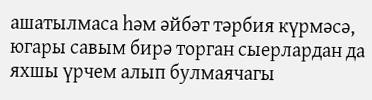ашатылмаса һәм әйбәт тәрбия күрмәсә, югары савым бирә торган сыерлардан да яхшы үрчем алып булмаячагы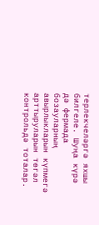терлекчеләргә яхшы билгеле. Шуңа күрә дә фермада бозауларның авырлыкларын күпмегә арттыруларын төгәл контрольдә тоталар.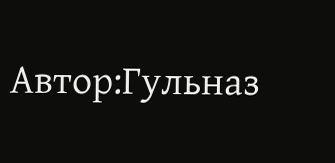Автор:Гульназ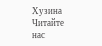Хузина
Читайте нас